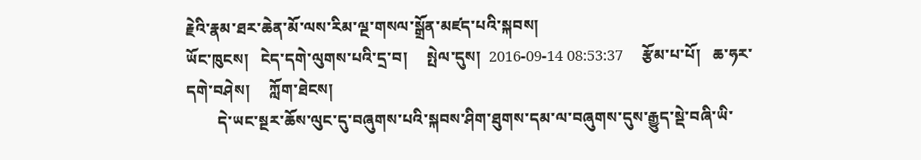རྗེའི་རྣམ་ཐར་ཆེན་མོ་ལས་རིམ་ལྔ་གསལ་སྒྲོན་མཛད་པའི་སྐབས།
ཡོང་ཁུངས།   ངེད་དགེ་ལུགས་པའི་དྲ་བ།     སྤེལ་དུས།  2016-09-14 08:53:37     རྩོམ་པ་པོ།   ཆ་ཧར་དགེ་བཤེས།     ཀློག་ཐེངས།
        དེ་ཡང་སྔར་ཆོས་ལུང་དུ་བཞུགས་པའི་སྐབས་ཤིག་ཐུགས་དམ་ལ་བཞུགས་དུས་རྒྱུད་སྡེ་བཞི་ཡི་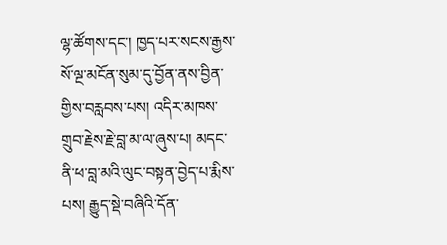ལྷ་ཚོགས་དང་། ཁྱད་པར་སངས་རྒྱས་སོ་ལྔ་མངོན་སུམ་དུ་བྱོན་ནས་བྱིན་གྱིས་བརླབས་པས། འདིར་མཁས་གྲུབ་རྗེས་རྗེ་བླ་མ་ལ་ཞུས་པ། མདང་ནི་ཕ་བླ་མའི་ལུང་བསྟན་བྱེད་པ་རྨིས་པས། རྒྱུད་སྡེ་བཞིའི་དོན་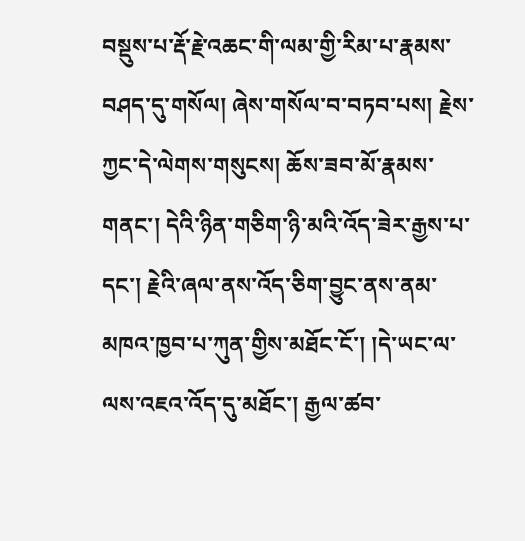བསྡུས་པ་རྡོ་རྗེ་འཆང་གི་ལམ་གྱི་རིམ་པ་རྣམས་བཤད་དུ་གསོལ། ཞེས་གསོལ་བ་བཏབ་པས། རྗེས་ཀྱང་དེ་ལེགས་གསུངས། ཆོས་ཟབ་མོ་རྣམས་གནང་། དེའི་ཉིན་གཅིག་ཉི་མའི་འོད་ཟེར་རྒྱས་པ་དང་། རྗེའི་ཞལ་ནས་འོད་ཅིག་བྱུང་ནས་ནམ་མཁའ་ཁྱབ་པ་ཀུན་གྱིས་མཐོང་ངོ་། །དེ་ཡང་ལ་ལས་འཇའ་འོད་དུ་མཐོང་། རྒྱལ་ཚབ་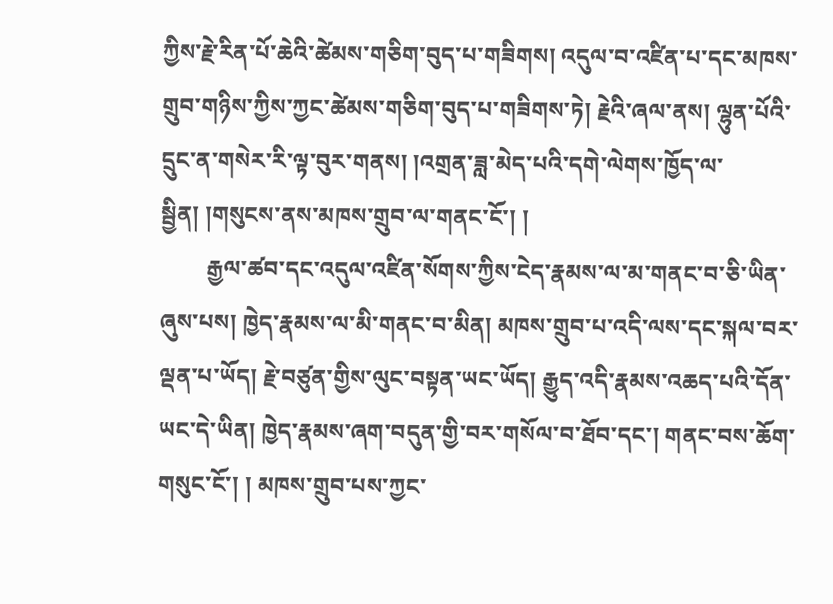ཀྱིས་རྗེ་རིན་པོ་ཆེའི་ཚེམས་གཅིག་བུད་པ་གཟིགས། འདུལ་བ་འཛིན་པ་དང་མཁས་གྲུབ་གཉིས་ཀྱིས་ཀྱང་ཚེམས་གཅིག་བུད་པ་གཟིགས་ཏེ། རྗེའི་ཞལ་ནས། ལྷུན་པོའི་དྲུང་ན་གསེར་རི་ལྟ་བུར་གནས། །འགྲན་ཟླ་མེད་པའི་དགེ་ལེགས་ཁྱོད་ལ་སྦྱིན། །གསུངས་ནས་མཁས་གྲུབ་ལ་གནང་ངོ་། །
        རྒྱལ་ཚབ་དང་འདུལ་འཛིན་སོགས་ཀྱིས་ངེད་རྣམས་ལ་མ་གནང་བ་ཅི་ཡིན་ཞུས་པས། ཁྱེད་རྣམས་ལ་མི་གནང་བ་མིན། མཁས་གྲུབ་པ་འདི་ལས་དང་སྐལ་བར་ལྡན་པ་ཡོད། རྗེ་བཙུན་གྱིས་ལུང་བསྟན་ཡང་ཡོད། རྒྱུད་འདི་རྣམས་འཆད་པའི་དོན་ཡང་དེ་ཡིན། ཁྱེད་རྣམས་ཞག་བདུན་གྱི་བར་གསོལ་བ་ཐོབ་དང་། གནང་བས་ཆོག་གསུང་ངོ་། ། མཁས་གྲུབ་པས་ཀྱང་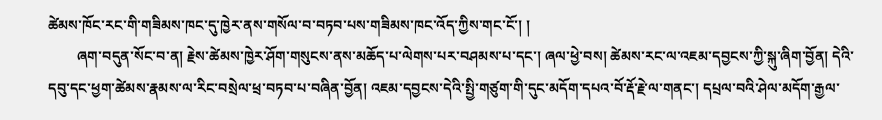ཚེམས་ཁོང་རང་གི་གཟིམས་ཁང་དུ་ཁྱེར་ནས་གསོལ་བ་བཏབ་པས་གཟིམས་ཁང་འོད་ཀྱིས་གང་ངོ་། །
        ཞག་བདུན་སོང་བ་ན། རྗེས་ཚེམས་ཁྱེར་ཤོག་གསུངས་ནས་མཆོད་པ་ལེགས་པར་བཤམས་པ་དང་། ཞལ་ཕྱེ་བས། ཚེམས་རང་ལ་འཇམ་དབྱངས་ཀྱི་སྐུ་ཞིག་བྱོན། དེའི་དབུ་དང་ཕྱག་ཚེམས་རྣམས་ལ་རིང་བསྲེལ་ཕྲ་བཏབ་པ་བཞིན་བྱོན། འཇམ་དབྱངས་དེའི་སྤྱི་གཙུག་གི་དུང་མདོག་དཔའ་བོ་རྡོ་རྗེ་ལ་གནང་། དཔྲལ་བའི་ཤེལ་མདོག་རྒྱལ་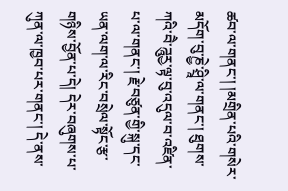ཚབ་ལ་གནང་། །མགྲིན་པའི་གསེར་མདོག་བུ་ཎྱེ་ཤྲཱི་ལ་གནང་། ཐུགས་ཀའི་བཻ་ཌཱུརྱ་ལྟ་བུ་འདུལ་བ་འཛིན་པ་ལ་གནང་། རྗེ་བཙུན་གྱི་སྐུ་དང་ཡན་ལག་ལ་རིང་བསྲེལ་སྟོང་རྩ་གཉིས་བྱོན་པ་དེ། དེར་བཞུགས་པ་ཀུན་ལ་ཁྱབ་པར་གནང་། དེ་ནས་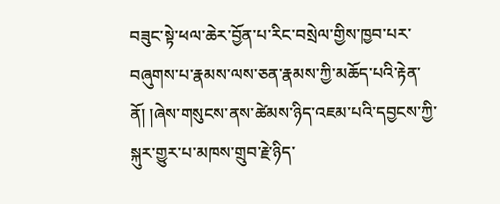བཟུང་སྟེ་ཕལ་ཆེར་བྱོན་པ་རིང་བསྲེལ་གྱིས་ཁྱབ་པར་བཞུགས་པ་རྣམས་ལས་ཅན་རྣམས་ཀྱི་མཆོད་པའི་རྟེན་ནོ། །ཞེས་གསུངས་ནས་ཚེམས་ཉིད་འཇམ་པའི་དབྱངས་ཀྱི་སྐུར་གྱུར་པ་མཁས་གྲུབ་རྗེ་ཉིད་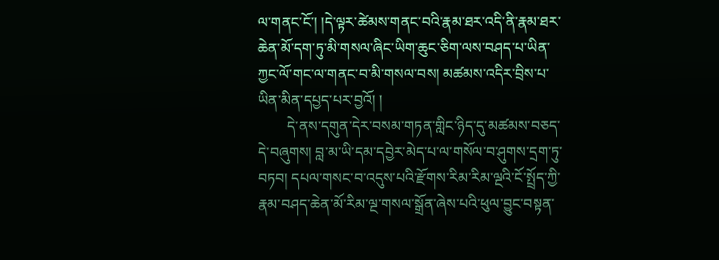ལ་གནང་ངོ་། །དེ་ལྟར་ཚེམས་གནང་བའི་རྣམ་ཐར་འདི་ནི་རྣམ་ཐར་ཆེན་མོ་དག་ཏུ་མི་གསལ་ཞིང་ཡིག་ཆུང་ཅིག་ལས་བཤད་པ་ཡིན་ཀྱང་ལོ་གང་ལ་གནང་བ་མི་གསལ་བས། མཚམས་འདིར་བྲིས་པ་ཡིན་མིན་དཔྱད་པར་བྱའོ། །
        དེ་ནས་དགུན་དེར་བསམ་གཏན་གླིང་ཉིད་དུ་མཚམས་བཅད་དེ་བཞུགས། བླ་མ་ཡི་དམ་དབྱེར་མེད་པ་ལ་གསོལ་བ་ཤུགས་དྲག་ཏུ་བཏབ། དཔལ་གསང་བ་འདུས་པའི་རྫོགས་རིམ་རིམ་ལྔའི་ངོ་སྤྲོད་ཀྱི་རྣམ་བཤད་ཆེན་མོ་རིམ་ལྔ་གསལ་སྒྲོན་ཞེས་པའི་ཕུལ་བྱུང་བསྟན་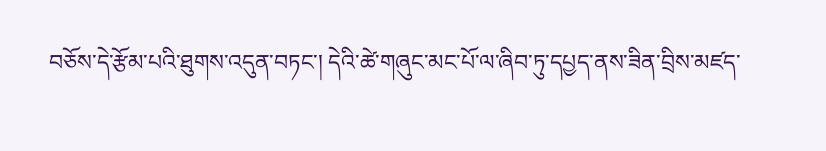བཅོས་དེ་རྩོམ་པའི་ཐུགས་འདུན་བཏང་། དེའི་ཚེ་གཞུང་མང་པོ་ལ་ཞིབ་ཏུ་དཔྱད་ནས་ཟིན་བྲིས་མཛད་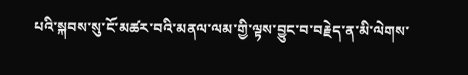པའི་སྐབས་སུ་ངོ་མཚར་བའི་མནལ་ལམ་གྱི་ལྟས་བྱུང་བ་བརྗེད་ན་མི་ལེགས་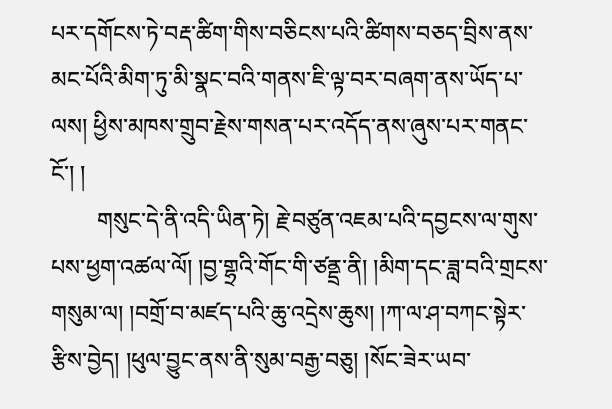པར་དགོངས་ཏེ་བརྡ་ཚིག་གིས་བཅིངས་པའི་ཚིགས་བཅད་བྲིས་ནས་མང་པོའི་མིག་ཏུ་མི་སྣང་བའི་གནས་ཇི་ལྟ་བར་བཞག་ནས་ཡོད་པ་ལས། ཕྱིས་མཁས་གྲུབ་རྗེས་གསན་པར་འདོད་ནས་ཞུས་པར་གནང་ངོ་། །
        གསུང་དེ་ནི་འདི་ཡིན་ཏེ། རྗེ་བཙུན་འཇམ་པའི་དབྱངས་ལ་གུས་པས་ཕྱག་འཚལ་ལོ། །བྱ་གྷྲའི་གོང་གི་ཙནྡྲ་ནི། །མིག་དང་ཟླ་བའི་གྲངས་གསུམ་ལ། །བགྲོ་བ་མཛད་པའི་ཆུ་འདྲེས་ཆུས། །ཀ་ལ་ཤ་བཀང་སྟེར་རྩིས་བྱེད། །ཕུལ་བྱུང་ནས་ནི་སུམ་བརྒྱ་བཅུ། །སོང་ཟེར་ཡབ་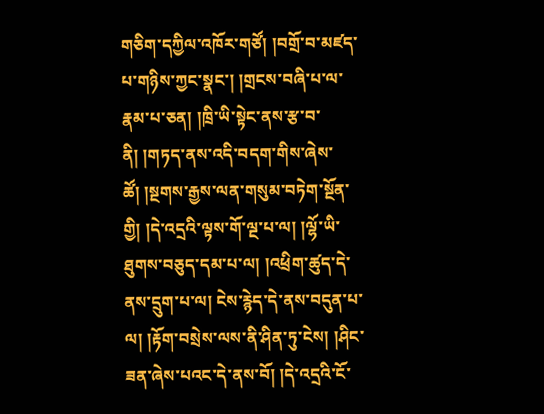གཅིག་དཀྱིལ་འཁོར་གཙོ། །བགྲོ་བ་མཛད་པ་གཉིས་ཀྱང་སྣང་། །གྲངས་བཞི་པ་ལ་རྣམ་པ་ཅན། །ཁྲི་ཡི་སྟེང་ནས་རྩ་བ་ནི། །གཏད་ནས་འདི་བདག་གིས་ཞེས་ཚོ། །སྔགས་རྒྱས་ལན་གསུམ་བཏེག་སྔོན་གྱི། །དེ་འདྲའི་ལྟས་གོ་ལྔ་པ་ལ། །ལྷོ་ཡི་ཐུགས་བཅུད་དམ་པ་ལ། །འཕྲིག་ཚུད་དེ་ནས་དྲུག་པ་ལ། ངེས་རྙེད་དེ་ནས་བདུན་པ་ལ། །རྟོག་བསྲེས་ལས་ནི་ཤིན་ཏུ་ངེས། །ཤིང་ཟན་ཞེས་པའང་དེ་ནས་བོ། །དེ་འདྲའི་ངོ་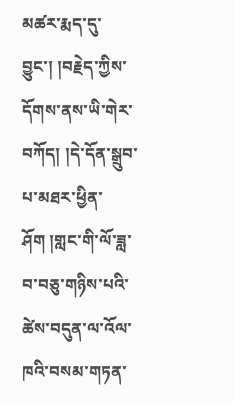མཚར་རྨད་དུ་བྱུང་། །བརྗེད་ཀྱིས་དོགས་ནས་ཡི་གེར་བཀོད། །དེ་དོན་སྒྲུབ་པ་མཐར་ཕྱིན་ཤོག །གླང་གི་ལོ་ཟླ་བ་བཅུ་གཉིས་པའི་ཚེས་བདུན་ལ་འོལ་ཁའི་བསམ་གཏན་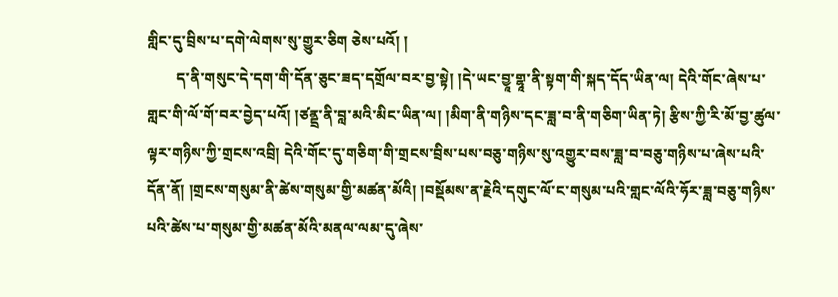གླིང་དུ་བྲིས་པ་དགེ་ལེགས་སུ་གྱུར་ཅིག ཅེས་པའོ། །
        ད་ནི་གསུང་དེ་དག་གི་དོན་ཅུང་ཟད་དགྲོལ་བར་བྱ་སྟེ། །དེ་ཡང་བྱཱ་གྷཱ་ནི་སྟག་གི་སྐད་དོད་ཡིན་ལ། དེའི་གོང་ཞེས་པ་གླང་གི་ལོ་གོ་བར་བྱེད་པའོ། །ཙནྡྲ་ནི་བླ་མའི་མིང་ཡིན་ལ། །མིག་ནི་གཉིས་དང་ཟླ་བ་ནི་གཅིག་ཡིན་ཏེ། རྩིས་ཀྱི་རི་མོ་བྱ་ཚུལ་ལྟར་གཉིས་ཀྱི་གྲངས་འབྲི། དེའི་གོང་དུ་གཅིག་གི་གྲངས་བྲིས་པས་བཅུ་གཉིས་སུ་འགྱུར་བས་ཟླ་བ་བཅུ་གཉིས་པ་ཞེས་པའི་དོན་ནོ། །གྲངས་གསུམ་ནི་ཚེས་གསུམ་གྱི་མཚན་མོའི། །བསྡོམས་ན་རྗེའི་དགུང་ལོ་ང་གསུམ་པའི་གླང་ལོའི་ཧོར་ཟླ་བཅུ་གཉིས་པའི་ཚེས་པ་གསུམ་གྱི་མཚན་མོའི་མནལ་ལམ་དུ་ཞེས་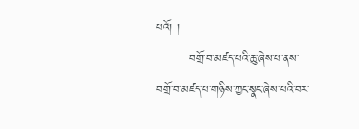པའོ། །
        བགྲོ་བ་མཛད་པའི་ཆུ་ཞེས་པ་ནས་བགྲོ་བ་མཛད་པ་གཉིས་ཀྱང་སྣང་ཞེས་པའི་བར་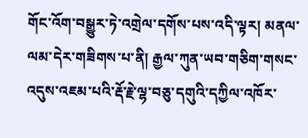གོང་འོག་བསྒྱུར་ཏེ་འགྲེལ་དགོས་པས་འདི་ལྟར། མནལ་ལམ་དེར་གཟིགས་པ་ནི། རྒྱལ་ཀུན་ཡབ་གཅིག་གསང་འདུས་འཇམ་པའི་རྡོ་རྗེ་ལྷ་བཅུ་དགུའི་དཀྱིལ་འཁོར་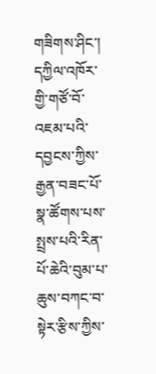གཟིགས་ཤིང་། དཀྱིལ་འཁོར་གྱི་གཙོ་བོ་འཇམ་པའི་དབྱངས་ཀྱིས་རྒྱན་བཟང་པོ་སྣ་ཚོགས་པས་སྤྲས་པའི་རིན་པོ་ཆེའི་བུམ་པ་ཆུས་བཀང་བ་སྟེར་རྩིས་ཀྱིས་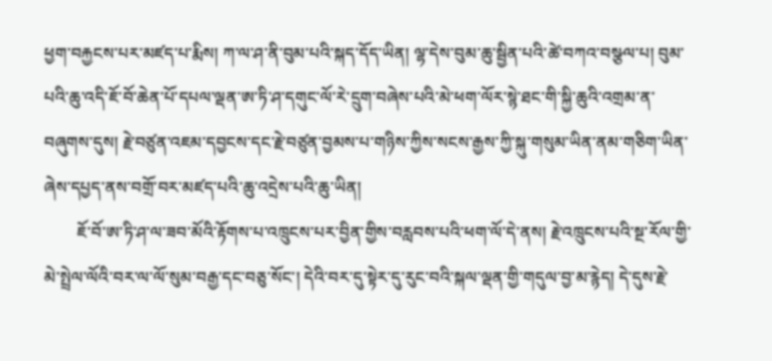ཕྱག་བརྐྱངས་པར་མཛད་པ་རྨིས། ཀ་ལ་ཤ་ནི་བུམ་པའི་སྐད་དོད་ཡིན། ལྷ་དེས་བུམ་ཆུ་སྦྱིན་པའི་ཚེ་བཀའ་བསྩལ་པ། བུམ་པའི་ཆུ་འདི་ཇོ་བོ་ཆེན་པོ་དཔལ་ལྡན་ཨ་ཏི་ཤ་དགུང་ལོ་རེ་དྲུག་བཞེས་པའི་མེ་ཕག་ལོར་སྙེ་ཐང་གི་སྐྱི་ཆུའི་འགྲམ་ན་བཞུགས་དུས། རྗེ་བཙུན་འཇམ་དབྱངས་དང་རྗེ་བཙུན་བྱམས་པ་གཉིས་ཀྱིས་སངས་རྒྱས་ཀྱི་སྐུ་གསུམ་ཡིན་ནམ་གཅིག་ཡིན་ཞེས་དཔྱད་ནས་བགྲོ་བར་མཛད་པའི་ཆུ་འདྲེས་པའི་ཆུ་ཡིན།
        ཇོ་བོ་ཨ་ཏི་ཤ་ལ་ཟབ་མོའི་རྟོགས་པ་འཁྲུངས་པར་བྱིན་གྱིས་བརླབས་པའི་ཕག་ལོ་དེ་ནས། རྗེ་འཁྲུངས་པའི་སྔ་རོལ་གྱི་མེ་སྤྲེལ་ལོའི་བར་ལ་ལོ་སུམ་བརྒྱ་དང་བཅུ་སོང་། དེའི་བར་དུ་སྟེར་དུ་རུང་བའི་སྐལ་ལྡན་གྱི་གདུལ་བྱ་མ་རྙེད། དེ་དུས་རྗེ་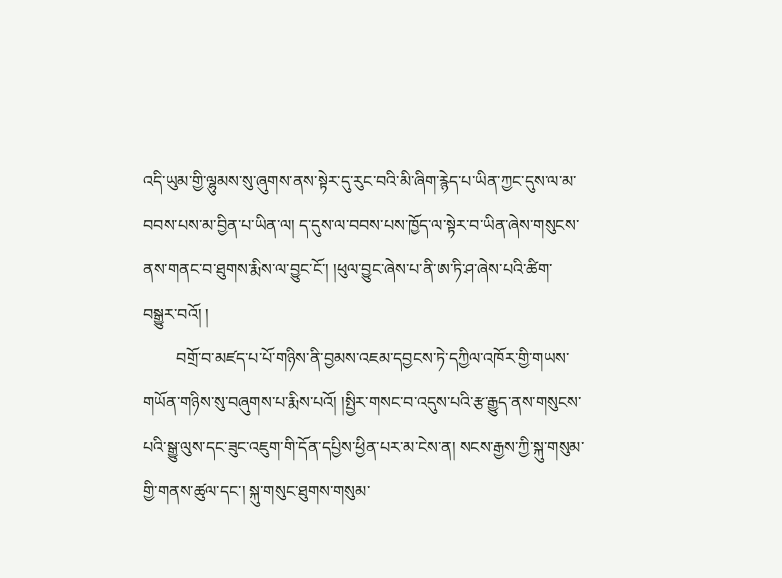འདི་ཡུམ་གྱི་ལྷུམས་སུ་ཞུགས་ནས་སྟེར་དུ་རུང་བའི་མི་ཞིག་རྙེད་པ་ཡིན་ཀྱང་དུས་ལ་མ་བབས་པས་མ་བྱིན་པ་ཡིན་ལ། ད་དུས་ལ་བབས་པས་ཁྱོད་ལ་སྟེར་བ་ཡིན་ཞེས་གསུངས་ནས་གནང་བ་ཐུགས་རྨིས་ལ་བྱུང་ངོ་། །ཕུལ་བྱུང་ཞེས་པ་ནི་ཨ་ཏི་ཤ་ཞེས་པའི་ཚིག་བསྒྱུར་བའོ། །
        བགྲོ་བ་མཛད་པ་པོ་གཉིས་ནི་བྱམས་འཇམ་དབྱངས་ཏེ་དཀྱིལ་འཁོར་གྱི་གཡས་གཡོན་གཉིས་སུ་བཞུགས་པ་རྨིས་པའོ། །སྤྱིར་གསང་བ་འདུས་པའི་རྩ་རྒྱུད་ནས་གསུངས་པའི་སྒྱུ་ལུས་དང་ཟུང་འཇུག་གི་དོན་དཔྱིས་ཕྱིན་པར་མ་ངེས་ན། སངས་རྒྱས་ཀྱི་སྐུ་གསུམ་གྱི་གནས་ཚུལ་དང་། སྐུ་གསུང་ཐུགས་གསུམ་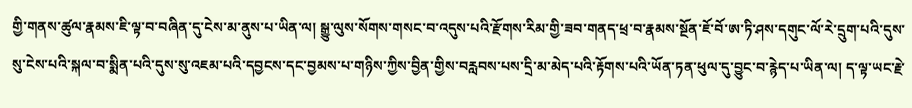གྱི་གནས་ཚུལ་རྣམས་ཇི་ལྟ་བ་བཞིན་དུ་ངེས་མ་ནུས་པ་ཡིན་ལ། སྒྱུ་ལུས་སོགས་གསང་བ་འདུས་པའི་རྫོགས་རིམ་གྱི་ཟབ་གནད་ཕྲ་བ་རྣམས་སྔོན་ཇོ་བོ་ཨ་ཏི་ཤས་དགུང་ལོ་རེ་དྲུག་པའི་དུས་སུ་ངེས་པའི་སྐལ་བ་སྨིན་པའི་དུས་སུ་འཇམ་པའི་དབྱངས་དང་བྱམས་པ་གཉིས་ཀྱིས་བྱིན་གྱིས་བརླབས་པས་དྲི་མ་མེད་པའི་རྟོགས་པའི་ཡོན་ཏན་ཕུལ་དུ་བྱུང་བ་རྙེད་པ་ཡིན་ལ། ད་ལྟ་ཡང་རྗེ་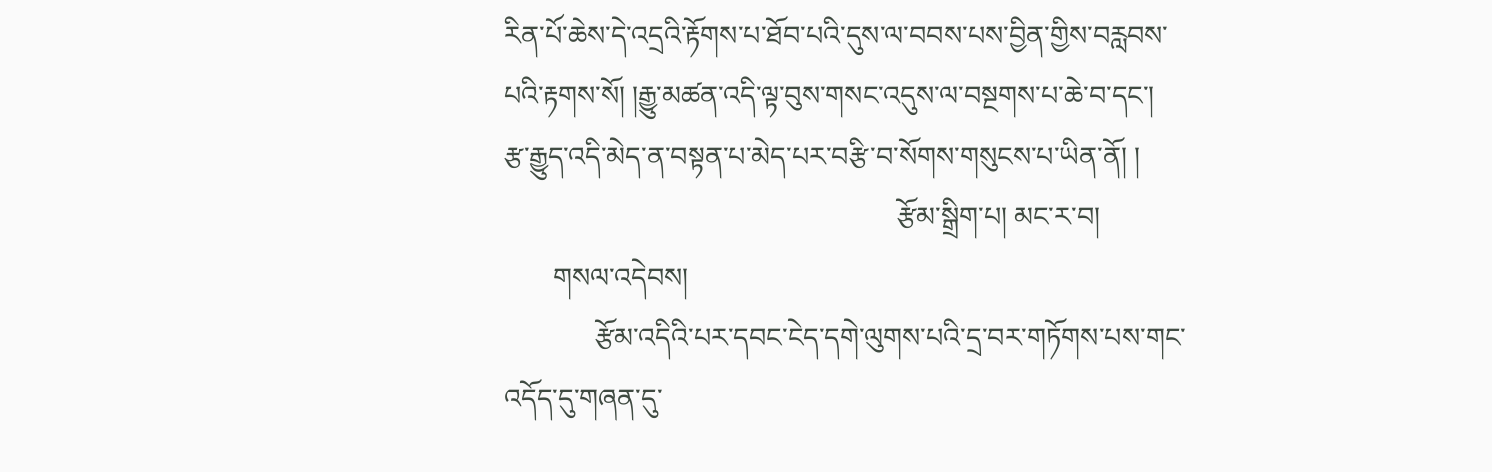རིན་པོ་ཆེས་དེ་འདྲའི་རྟོགས་པ་ཐོབ་པའི་དུས་ལ་བབས་པས་བྱིན་གྱིས་བརླབས་པའི་རྟགས་སོ། །རྒྱུ་མཚན་འདི་ལྟ་བུས་གསང་འདུས་ལ་བསྔགས་པ་ཆེ་བ་དང་། རྩ་རྒྱུད་འདི་མེད་ན་བསྟན་པ་མེད་པར་བརྩི་བ་སོགས་གསུངས་པ་ཡིན་ནོ། །
                                                        རྩོམ་སྒྲིག་པ། མང་ར་བ།
       གསལ་འདེབས།
             རྩོམ་འདིའི་པར་དབང་ངེད་དགེ་ལུགས་པའི་དྲ་བར་གཏོགས་པས་གང་འདོད་དུ་གཞན་དུ་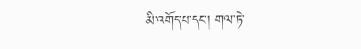མི་འགོད་པ་དང་། གལ་ཏེ་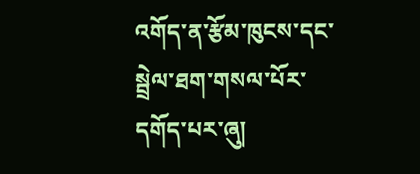འགོད་ན་རྩོམ་ཁུངས་དང་སྦྲེལ་ཐག་གསལ་པོར་དགོད་པར་ཞུ།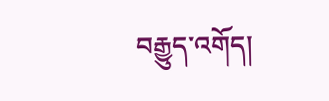བརྒྱུད་འགོད།